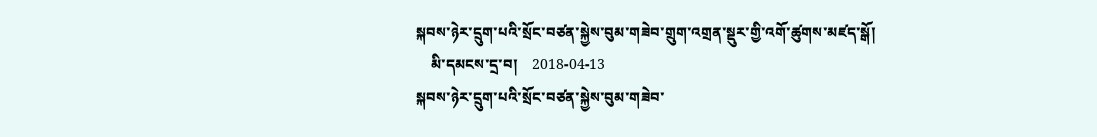སྐབས་ཉེར་དྲུག་པའི་སྲོང་བཙན་སྐྱེས་བུམ་གཟེབ་གྲུག་འགྲན་སྡུར་གྱི་འགོ་ཚུགས་མཛད་སྒོ།
    མི་དམངས་དྲ་བ།    2018-04-13
སྐབས་ཉེར་དྲུག་པའི་སྲོང་བཙན་སྐྱེས་བུམ་གཟེབ་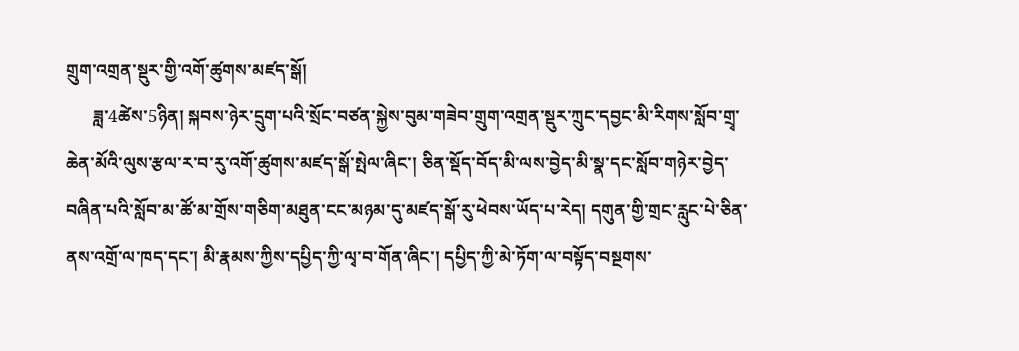གྲུག་འགྲན་སྡུར་གྱི་འགོ་ཚུགས་མཛད་སྒོ།
      ཟླ་4ཚེས་5ཉིན། སྐབས་ཉེར་དྲུག་པའི་སྲོང་བཙན་སྐྱེས་བུམ་གཟེབ་གྲུག་འགྲན་སྡུར་ཀྲུང་དབྱང་མི་རིགས་སློབ་གྲྭ་ཆེན་མོའི་ལུས་རྩལ་ར་བ་རུ་འགོ་ཚུགས་མཛད་སྒོ་སྤེལ་ཞིང་། ཅིན་སྡོད་བོད་མི་ལས་བྱེད་མི་སྣ་དང་སློབ་གཉེར་བྱེད་བཞིན་པའི་སློབ་མ་ཚོ་མ་གྲོས་གཅིག་མཐུན་ངང་མཉམ་དུ་མཛད་སྒོ་རུ་ཕེབས་ཡོད་པ་རེད། དགུན་གྱི་གྲང་རླུང་པེ་ཅིན་ནས་འགྲོ་ལ་ཁད་དང་། མི་རྣམས་ཀྱིས་དཔྱིད་ཀྱི་ལྭ་བ་གོན་ཞིང་། དཔྱིད་ཀྱི་མེ་ཏོག་ལ་བསྟོད་བསྔགས་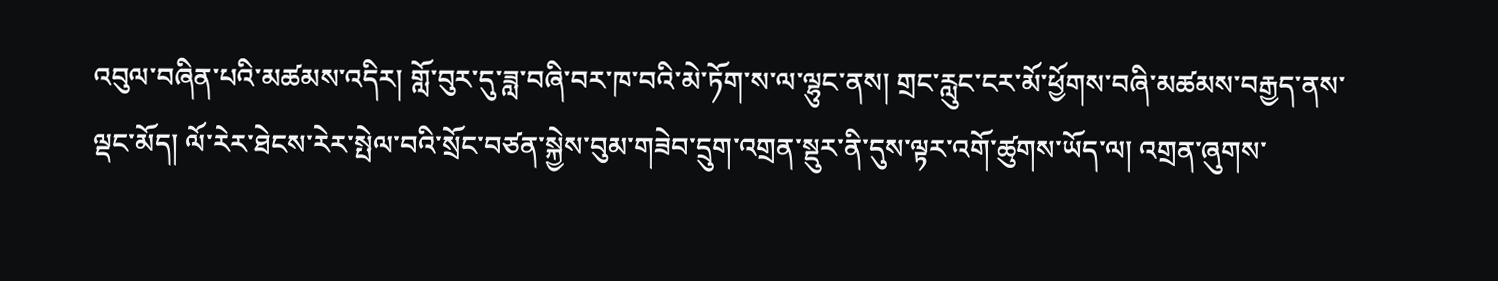འབུལ་བཞིན་པའི་མཚམས་འདིར། གློ་བུར་དུ་ཟླ་བཞི་བར་ཁ་བའི་མེ་ཏོག་ས་ལ་ལྷུང་ནས། གྲང་རླུང་ངར་མོ་ཕྱོགས་བཞི་མཚམས་བརྒྱད་ནས་ལྡང་མོད། ལོ་རེར་ཐེངས་རེར་སྤེལ་བའི་སྲོང་བཙན་སྐྱེས་བུམ་གཟེབ་དྲུག་འགྲན་སྡུར་ནི་དུས་ལྟར་འགོ་ཚུགས་ཡོད་ལ། འགྲན་ཞུགས་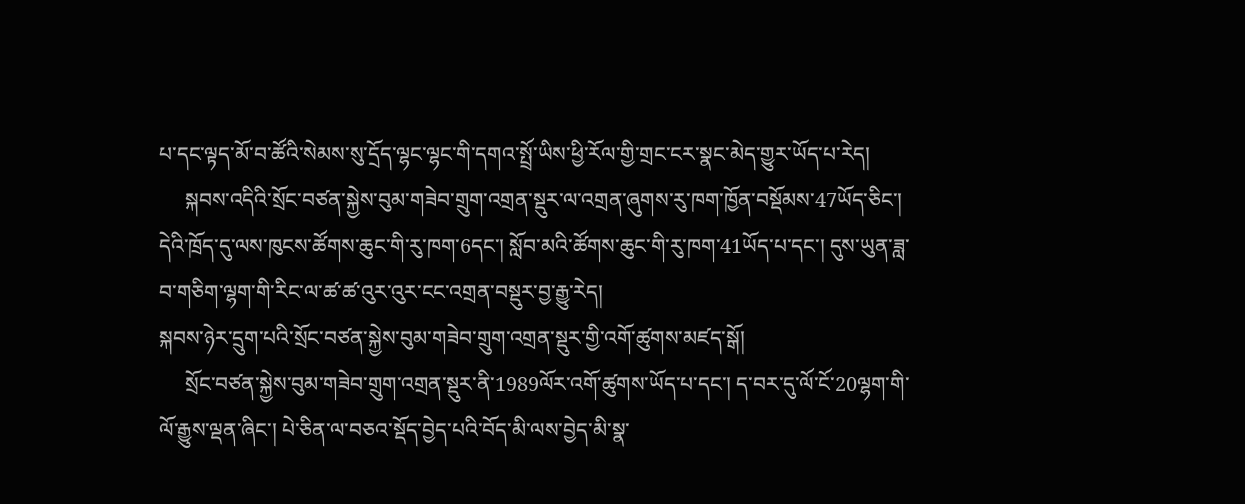པ་དང་ལྟད་མོ་བ་ཚོའི་སེམས་སུ་དྲོད་ལྷང་ལྷང་གི་དགའ་སྤྲོ་ཡིས་ཕྱི་རོལ་གྱི་གྲང་ངར་སྣང་མེད་གྱུར་ཡོད་པ་རེད།
     སྐབས་འདིའི་སྲོང་བཙན་སྐྱེས་བུམ་གཟེབ་གྲུག་འགྲན་སྡུར་ལ་འགྲན་ཞུགས་རུ་ཁག་ཁྱོན་བསྡོམས་47ཡོད་ཅིང་། དེའི་ཁྲོད་དུ་ལས་ཁུངས་ཚོགས་ཆུང་གི་རུ་ཁག་6དང་། སློབ་མའི་ཚོགས་ཆུང་གི་རུ་ཁག་41ཡོད་པ་དང་། དུས་ཡུན་ཟླ་བ་གཅིག་ལྷག་གི་རིང་ལ་ཚ་ཚ་འུར་འུར་ངང་འགྲན་བསྡུར་བྱ་རྒྱུ་རེད།
སྐབས་ཉེར་དྲུག་པའི་སྲོང་བཙན་སྐྱེས་བུམ་གཟེབ་གྲུག་འགྲན་སྡུར་གྱི་འགོ་ཚུགས་མཛད་སྒོ།
     སྲོང་བཙན་སྐྱེས་བུམ་གཟེབ་གྲུག་འགྲན་སྡུར་ནི་1989ལོར་འགོ་ཚུགས་ཡོད་པ་དང་། ད་བར་དུ་ལོ་ངོ་20ལྷག་གི་ལོ་རྒྱུས་ལྡན་ཞིང་། པེ་ཅིན་ལ་བཅའ་སྡོད་བྱེད་པའི་བོད་མི་ལས་བྱེད་མི་སྣ་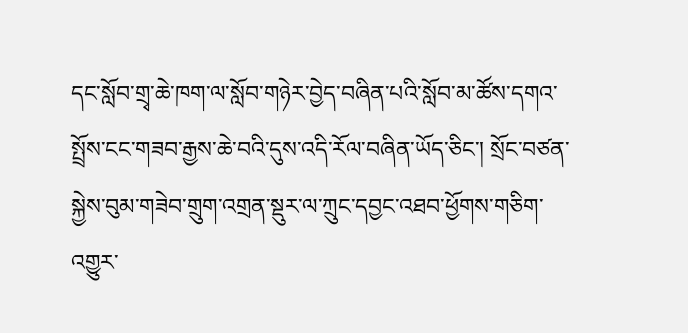དང་སློབ་གྲྭ་ཆེ་ཁག་ལ་སློབ་གཉེར་བྱེད་བཞིན་པའི་སློབ་མ་ཚོས་དགའ་སྤྲོས་ངང་གཟབ་རྒྱས་ཆེ་བའི་དུས་འདི་རོལ་བཞིན་ཡོད་ཅིང་། སྲོང་བཙན་སྐྱེས་བུམ་གཟེབ་གྲུག་འགྲན་སྡུར་ལ་ཀྲུང་དབྱང་འཐབ་ཕྱོགས་གཅིག་འགྱུར་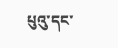པུའུ་དང་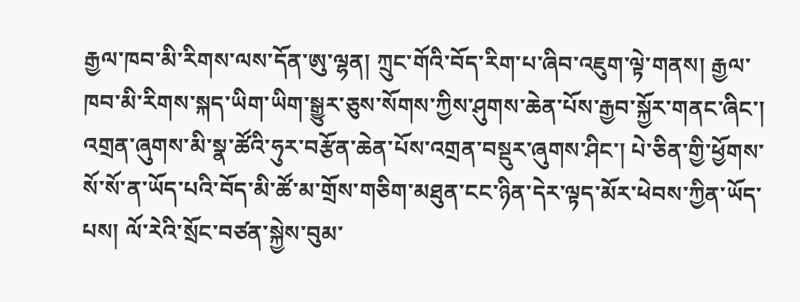རྒྱལ་ཁབ་མི་རིགས་ལས་དོན་ཨུ་ལྷན། ཀྲུང་གོའི་བོད་རིག་པ་ཞིབ་འཇུག་ལྟེ་གནས། རྒྱལ་ཁབ་མི་རིགས་སྐད་ཡིག་ཡིག་སྒྱུར་ཅུས་སོགས་ཀྱིས་ཤུགས་ཆེན་པོས་རྒྱབ་སྐྱོར་གནང་ཞིང་། འགྲན་ཞུགས་མི་སྣ་ཚོའི་ཧུར་བརྩོན་ཆེན་པོས་འགྲན་བསྡུར་ཞུགས་ཤིང་། པེ་ཅིན་གྱི་ཕྱོགས་སོ་སོ་ན་ཡོད་པའི་བོད་མི་ཚོ་མ་གྲོས་གཅིག་མཐུན་ངང་ཉིན་དེར་ལྟད་མོར་ཕེབས་ཀྱིན་ཡོད་པས། ལོ་རེའི་སྲོང་བཙན་སྐྱེས་བུམ་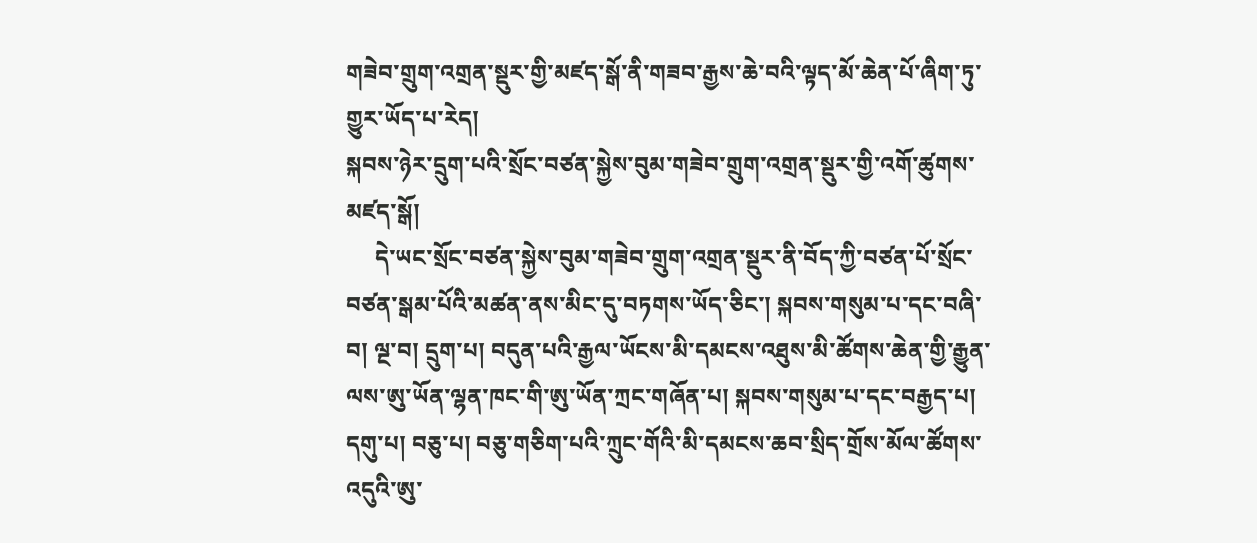གཟེབ་གྲུག་འགྲན་སྡུར་གྱི་མཛད་སྒོ་ནི་གཟབ་རྒྱས་ཆེ་བའི་ལྟད་མོ་ཆེན་པོ་ཞིག་ཏུ་གྱུར་ཡོད་པ་རེད།
སྐབས་ཉེར་དྲུག་པའི་སྲོང་བཙན་སྐྱེས་བུམ་གཟེབ་གྲུག་འགྲན་སྡུར་གྱི་འགོ་ཚུགས་མཛད་སྒོ།
     དེ་ཡང་སྲོང་བཙན་སྐྱེས་བུམ་གཟེབ་གྲུག་འགྲན་སྡུར་ནི་བོད་ཀྱི་བཙན་པོ་སྲོང་བཙན་སྒམ་པོའི་མཚན་ནས་མིང་དུ་བཏགས་ཡོད་ཅིང་། སྐབས་གསུམ་པ་དང་བཞི་བ། ལྔ་བ། དྲུག་པ། བདུན་པའི་རྒྱལ་ཡོངས་མི་དམངས་འཐུས་མི་ཚོགས་ཆེན་གྱི་རྒྱུན་ལས་ཨུ་ཡོན་ལྷན་ཁང་གི་ཨུ་ཡོན་ཀྲང་གཞོན་པ། སྐབས་གསུམ་པ་དང་བརྒྱད་པ། དགུ་པ། བཅུ་པ། བཅུ་གཅིག་པའི་ཀྲུང་གོའི་མི་དམངས་ཆབ་སྲིད་གྲོས་མོལ་ཚོགས་འདུའི་ཨུ་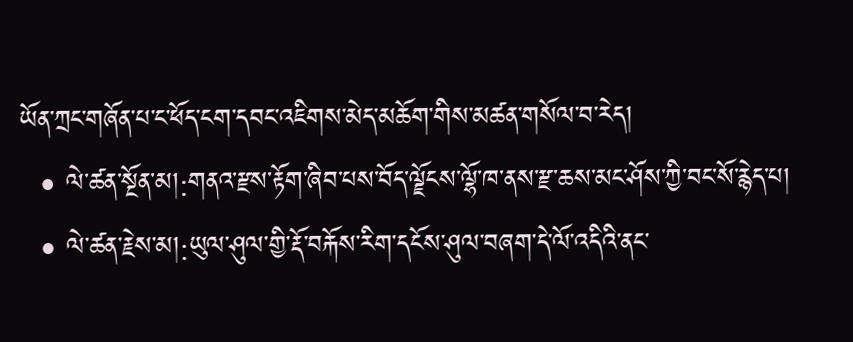ཡོན་ཀྲང་གཞོན་པ་ང་ཕོད་ངག་དབང་འཇིགས་མེད་མཆོག་གིས་མཚན་གསོལ་བ་རེད།
  • ལེ་ཚན་སྔོན་མ།:གནའ་རྫས་རྟོག་ཞིབ་པས་བོད་ལྗོངས་ལྷོ་ཁ་ནས་རྫ་ཆས་མང་ཤོས་ཀྱི་བང་སོ་རྙེད་པ།
  • ལེ་ཚན་རྗེས་མ།:ཡུལ་ཤུལ་གྱི་རྡོ་བརྐོས་རིག་དངོས་ཤུལ་བཞག་དེ་ལོ་འདིའི་ནང་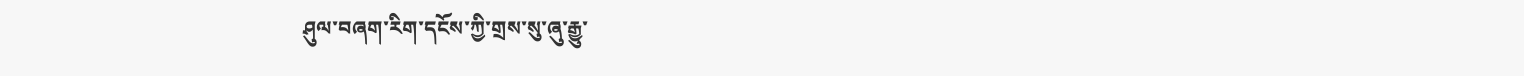ཤུལ་བཞག་རིག་དངོས་ཀྱི་གྲས་སུ་ཞུ་རྒྱུ་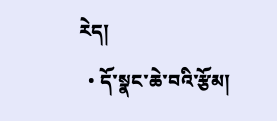རེད།
  • དོ་སྣང་ཆེ་བའི་རྩོམ།